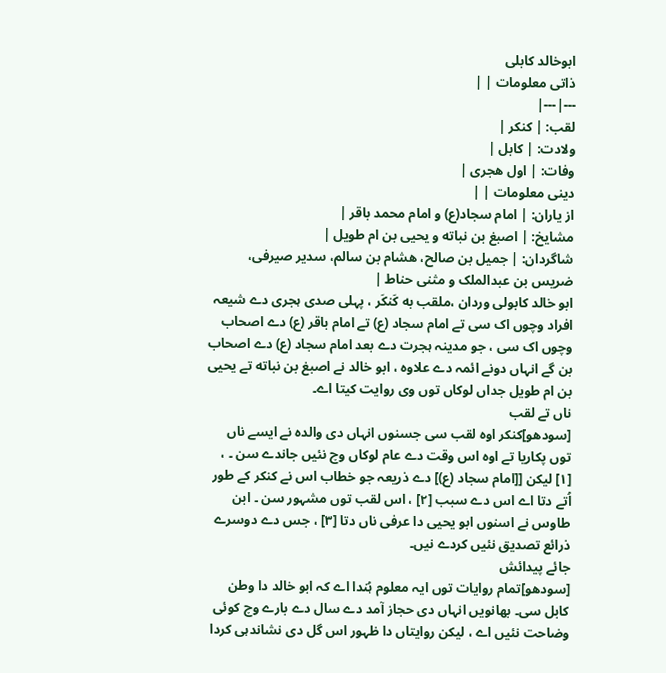ابوخالد کابلی
ذاتی معلومات | |
---|---|
لقب: | کنکر |
ولادت: | کابل |
وفات: | اول هجری |
دینی معلومات | |
از یاران: | امام سجاد(ع) و امام محمد باقر |
مشایخ: | اصبغ بن نباته و یحیی بن ام طویل |
شاگردان: | جمیل بن صالح، هشام بن سالم، سدیر صیرفی، ضریس بن عبدالملک و مثنی حناط |
ابو خالد کابولی وردان ،ملقب به کَنکَر ، پہلی صدی ہجری دے شیعہ افراد وچوں اک سی تے امام سجاد (ع) تے امام باقر (ع) دے اصحاب وچوں اک سی ، جو مدینہ ہجرت دے بعد امام سجاد (ع) دے اصحاب بن گے انہاں دونے ائمہ دے علاوہ ، ابو خالد نے اصبغ بن نباته تے یحیی بن ام طویل جداں لوکاں توں وی روایت کيتا اے۔
ناں تے لقب
[سودھو]کنکر اوہ لقب سی جسنوں انہاں دی والدہ نے ايسے ناں توں پکاریا تے اوہ اس وقت دے عام لوکاں وچ نئيں جاندے سن ۔ ، [۱] لیکن [[امام سجاد (ع)] دے ذریعہ جو خطاب اس نے کنکر کے طور اُتے دتا اے اس دے سبب [۲] ، اس لقب توں مشہور سن ۔ ابن طاوس نے اسنوں ابو یحیی دا عرفی ناں دتا [۳] ، جس دے دوسرے ذرائع تصدیق نئيں کردے نيں۔
جائے پیدائش
[سودھو]تمام روایات توں ایہ معلوم ہُندا اے کہ ابو خالد دا وطن کابل سی۔ بھانويں انہاں دی حجاز آمد دے سال دے بارے وچ کوئی وضاحت نئيں اے ، لیکن روایتاں دا ظہور اس گل دی نشاندہی کردا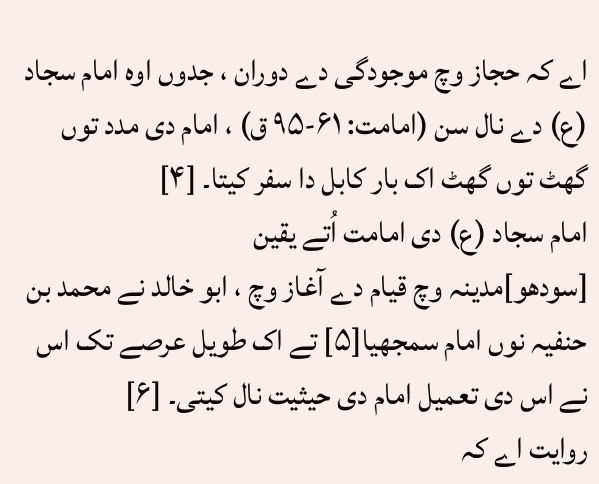اے کہ حجاز وچ موجودگی دے دوران ، جدوں اوہ امام سجاد (ع) دے نال سن (امامت: ۶۱-۹۵ ق) ، امام دی مدد توں گھٹ توں گھٹ اک بار کابل دا سفر کيتا۔ [۴]
امام سجاد (ع) دی امامت اُتے یقین
[سودھو]مدینہ وچ قیام دے آغاز وچ ، ابو خالد نے محمد بن حنفیہ نوں امام سمجھیا[۵] تے اک طویل عرصے تک اس نے اس دی تعمیل امام دی حیثیت نال کيتی۔ [۶]
روایت اے کہ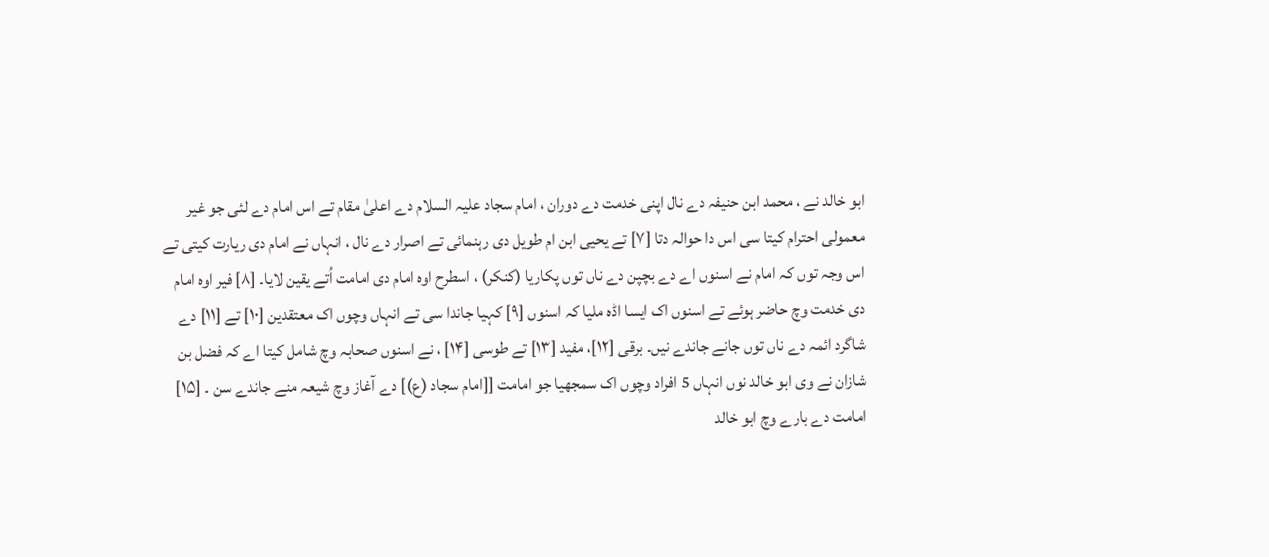ابو خالد نے ، محمد ابن حنیفہ دے نال اپنی خدمت دے دوران ، امام سجاد علیہ السلام دے اعلیٰ مقام تے اس امام دے لئی جو غیر معمولی احترام کيتا سی اس دا حوالہ دتا [۷] تے یحیی ابن ام طویل دی رہنمائی تے اصرار دے نال ، انہاں نے امام دی ریارت کيتی تے اس وجہ توں کہ امام نے اسنوں اے دے بچپن دے ناں توں پکاریا (کنکر) ، اسطرح اوہ امام دی امامت اُتے یقین لایا۔ [۸] فیر اوہ امام دی خدمت وچ حاضر ہوئے تے اسنوں اک ایسا اڈہ ملیا کہ اسنوں [۹] کہیا جاندا سی تے انہاں وچوں اک معتقدین [۱۰] تے [۱۱] دے شاگرد ائمہ دے ناں توں جانے جاندے نيں۔ برقی [۱۲]، مفید [۱۳] تے طوسی [۱۴] ، نے اسنوں صحابہ وچ شامل کيتا اے کہ فضل بن شازان نے وی ابو خالد نوں انہاں 5 افراد وچوں اک سمجھیا جو امامت [[امام سجاد (ع)] دے آغاز وچ شیعہ منے جاندے سن ۔ [۱۵]
امامت دے بارے وچ ابو خالد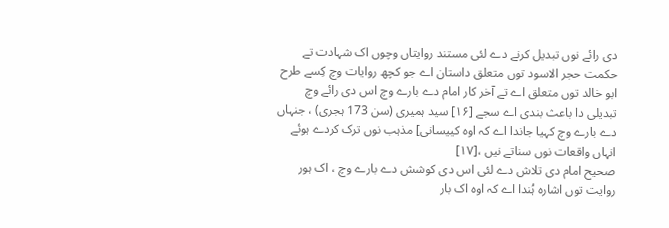دی رائے نوں تبدیل کرنے دے لئی مستند روایتاں وچوں اک شہادت تے حکمت حجر الاسود توں متعلق داستان اے جو کچھ روایات وچ کِسے طرح ابو خالد توں متعلق اے تے آخر کار امام دے بارے وچ اس دی رائے وچ تبدیلی دا باعث بندی اے سجے [۱۶] سید ہمیری (سن 173 ہجری) ، جنہاں دے بارے وچ کہیا جاندا اے کہ اوہ کییسانی] مذہب نوں ترک کردے ہوئے انہاں واقعات نوں سناتے نيں ،[۱۷]
صحیح امام دی تلاش دے لئی اس دی کوشش دے بارے وچ ، اک ہور روایت توں اشارہ ہُندا اے کہ اوہ اک بار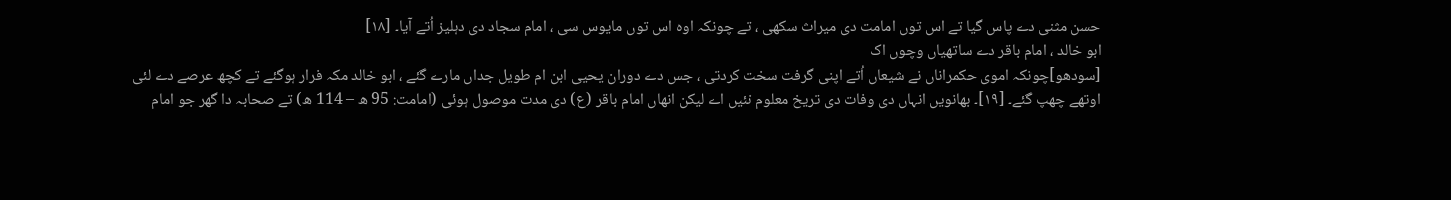حسن مثنی دے پاس گیا تے اس توں امامت دی میراث سکھی ، تے چونکہ اوہ اس توں مایوس سی ، امام سجاد دی دہلیز اُتے آیا۔ [۱۸]
ابو خالد ، امام باقر دے ساتھیاں وچوں اک
[سودھو]چونکہ اموی حکمراناں نے شیعاں اُتے اپنی گرفت سخت کردتی ، جس دے دوران یحیی ابن ام طویل جداں مارے گئے ، ابو خالد مکہ فرار ہوگئے تے کچھ عرصے دے لئی اوتھے چھپ گئے۔ [۱۹]۔ بھانويں انہاں دی وفات دی تریخ معلوم نئيں اے لیکن انھاں امام باقر (ع) دی مدت موصول ہوئی (امامت: 95 ھ – 114 ھ) تے صحابہ دا گھر جو امام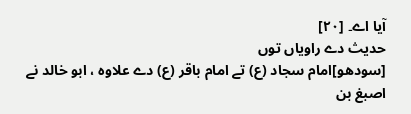آیا اے۔ [۲۰]
حدیث دے راویاں توں
[سودھو]امام سجاد (ع) تے امام باقر (ع) دے علاوہ ، ابو خالد نے اصبغ بن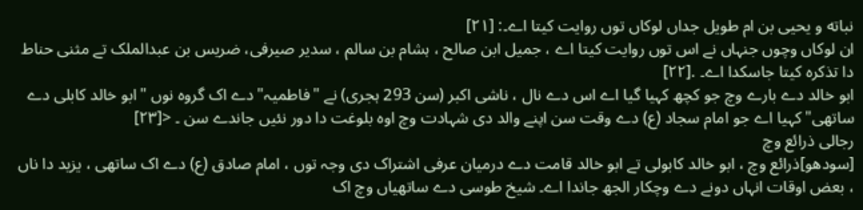نباته و یحیی بن ام طویل جداں لوکاں توں روایت کيتا اے۔: [۲۱]
ان لوکاں وچوں جنہاں نے اس توں روایت کيتا اے ، جمیل ابن صالح ، ہشام بن سالم ، سدیر صیرفی، ضریس بن عبدالملک تے مثنی حناط دا تذکرہ کيتا جاسکدا اے۔ .[۲۲]
ابو خالد دے بارے وچ جو کچھ کہیا گیا اے اس دے نال ، ناشی اکبر (سن 293 ہجری) نے "فاطمیہ" دے اک گروہ نوں "ابو خالد کابلی دے ساتھی" کہیا اے جو امام سجاد (ع) دے وقت سن اپنے والد دی شہادت وچ اوہ بلوغت دا دور نئيں جاندے سن ۔ <[۲۳]
رجالی ذرائع وچ
[سودھو]ذرائع وچ ، ابو خالد کابولی تے ابو خالد قامت دے درمیان عرفی اشتراک دی وجہ توں ، امام صادق (ع) دے اک ساتھی ، یزید دا ناں ، بعض اوقات انہاں دونے دے وچکار الجھ جاندا اے۔ شیخ طوسی دے ساتھیاں وچ اک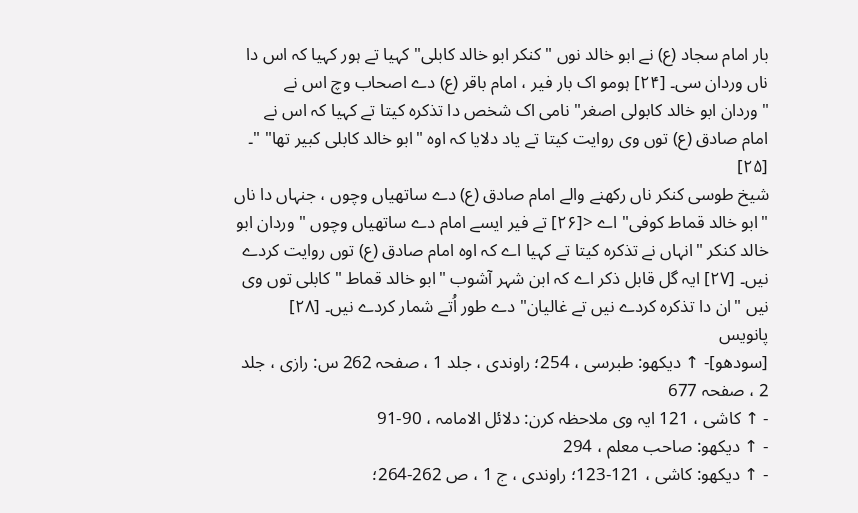بار امام سجاد (ع) نے ابو خالد نوں "کنکر ابو خالد کابلی" کہیا تے ہور کہیا کہ اس دا ناں وردان سی۔ [۲۴] ہومو اک بار فیر ، امام باقر (ع) دے اصحاب وچ اس نے "وردان ابو خالد کابولی اصغر" نامی اک شخص دا تذکرہ کيتا تے کہیا کہ اس نے امام صادق (ع) توں وی روایت کيتا تے یاد دلایا کہ اوہ "ابو خالد کابلی کبیر تھا" "۔ [۲۵]
شیخ طوسی کنکر ناں رکھنے والے امام صادق (ع) دے ساتھیاں وچوں ، جنہاں دا ناں "ابو خالد قماط کوفی" اے <[۲۶] تے فیر ايسے امام دے ساتھیاں وچوں " وردان ابو خالد کنکر "انہاں نے تذکرہ کيتا تے کہیا اے کہ اوہ امام صادق (ع) توں روایت کردے نيں۔ [۲۷] ایہ گل قابل ذکر اے کہ ابن شہر آشوب "ابو خالد قماط " کابلی توں وی نيں "ان دا تذکرہ کردے نيں تے غالیان" دے طور اُتے شمار کردے نيں۔ [۲۸]
پانویس
[سودھو]- ↑ دیکھو: طبرسی ، 254؛ راوندی ، جلد 1 ، صفحہ 262 س: رازی ، جلد 2 ، صفحہ 677
- ↑ کاشی ، 121 ایہ وی ملاحظہ کرن: دلائل الامامہ ، 90-91
- ↑ دیکھو: صاحب معلم ، 294
- ↑ دیکھو: کاشی ، 121-123؛ راوندی ، ج 1 ، ص 262-264؛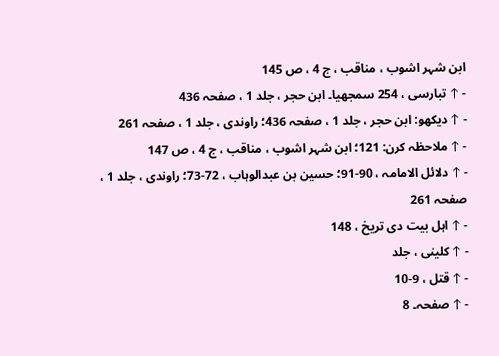ابن شہر اشوب ، مناقب ، ج 4 ، ص 145
- ↑ تبارسی ، 254 سمجھیا۔ ابن حجر ، جلد 1 ، صفحہ 436
- ↑ دیکھو: ابن حجر ، جلد 1 ، صفحہ 436؛ راوندی ، جلد 1 ، صفحہ 261
- ↑ ملاحظہ کرن: 121؛ ابن شہر اشوب ، مناقب ، ج 4 ، ص 147
- ↑ دلائل الامامہ ، 90-91؛ حسین بن عبدالوہاب ، 72-73؛ راوندی ، جلد 1 ، صفحہ 261
- ↑ اہل بیت دی تریخ ، 148
- ↑ کلینی ، جلد
- ↑ قتل ، 9-10
- ↑ صفحہ۔ 8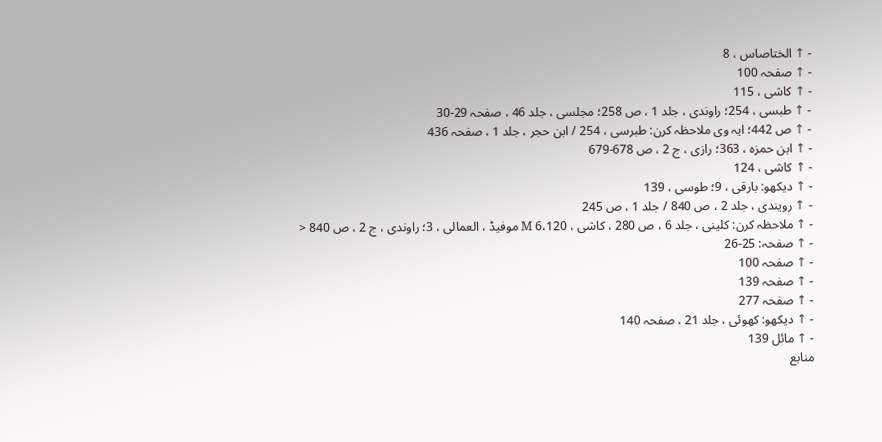- ↑ الختاصاس ، 8
- ↑ صفحہ 100
- ↑ کاشی ، 115
- ↑ طبسی ، 254؛ راوندی ، جلد 1 ، ص 258؛ مجلسی ، جلد 46 ، صفحہ 29-30
- ↑ ص 442؛ ایہ وی ملاحظہ کرن: طبرسی ، 254 / ابن حجر ، جلد 1 ، صفحہ 436
- ↑ ابن حمزہ ، 363؛ رازی ، ج 2 ، ص 678-679
- ↑ کاشی ، 124
- ↑ دیکھو: بارقی ، 9؛ طوسی ، 139
- ↑ رویندی ، جلد 2 ، ص 840 / جلد 1 ، ص 245
- ↑ ملاحظہ کرن: کلینی ، جلد 6 ، ص 280 ، کاشی ، 6،120 M موفیڈ ، العمالی ، 3؛ راوندی ، ج 2 ، ص 840 <
- ↑ صفحہ: 25-26
- ↑ صفحہ 100
- ↑ صفحہ 139
- ↑ صفحہ 277
- ↑ دیکھو: کھوئی ، جلد 21 ، صفحہ 140
- ↑ مائل 139
منابع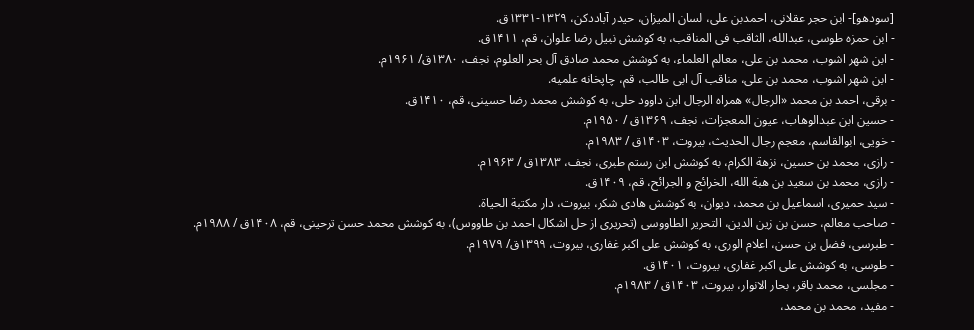[سودھو]- ابن حجر عقلانی، احمدبن علی، لسان المیزان، حیدر آباددکن، ۱۳۲۹-۱۳۳۱ق.
- ابن حمزه طوسی، عبدالله، الثاقب فی المناقب، به کوشش نبیل رضا علوان، قم، ۱۴۱۱ق.
- ابن شهر اشوب، محمد بن علی، معالم العلماء، به کوشش محمد صادق آل بحر العلوم، نجف، ۱۳۸۰ق/ ۱۹۶۱م.
- ابن شهر اشوب، محمد بن علی، مناقب آل ابی طالب، قم، چاپخانه علمیه.
- برقی، احمد بن محمد «الرجال» همراه الرجال ابن داوود حلی، به کوشش محمد رضا حسینی، قم، ۱۴۱۰ق.
- حسین ابن عبدالوهاب، عیون المعجزات، نجف، ۱۳۶۹ق / ۱۹۵۰م.
- خویی، ابوالقاسم، معجم رجال الحدیث، بیروت، ۱۴۰۳ق / ۱۹۸۳م.
- رازی، محمد بن حسین، نزهة الکرام، به کوشش ابن رستم طبری، نجف، ۱۳۸۳ق / ۱۹۶۳م.
- رازی، محمد بن سعید بن هبة الله، الخرائج و الجرائح، قم، ۱۴۰۹ق.
- سید حمیری، اسماعیل بن محمد، دیوان، به کوشش هادی شکر، بیروت، دار مکتبة الحیاة.
- صاحب معالم، حسن بن زین الدین، التحریر الطاووسی (تحریری از حل اشکال احمد بن طاووس)، به کوشش محمد حسن ترحینی، قم، ۱۴۰۸ق / ۱۹۸۸م.
- طبرسی، فضل بن حسن، اعلام الوری، به کوشش علی اکبر غفاری، بیروت، ۱۳۹۹ق/ ۱۹٧۹م.
- طوسی، به کوشش علی اکبر غفاری، بیروت، ۱۴۰۱ق.
- مجلسی، محمد باقر، بحار الانوار، بیروت، ۱۴۰۳ق / ۱۹۸۳م.
- مفید، محمد بن محمد،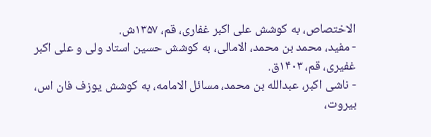الاختصاص، به کوشش علی اکبر غفاری، قم، ۱۳۵٧ش.
- مفید، محمد بن محمد، الامالی، به کوشش حسین استاد ولی و علی اکبر غفیری، قم، ۱۴۰۳ق.
- ناشی اکبر، عبدالله بن محمد، مسائل الامامه، به کوشش یوزف فان اس، بیروت،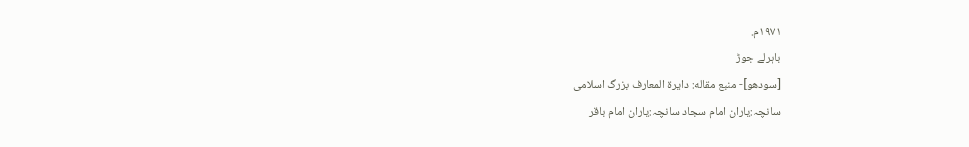۱۹٧۱م.
باہرلے جوڑ
[سودھو]- منبع مقاله: دایرة المعارف بزرگ اسلامی
سانچہ:یاران امام سجاد سانچہ:یاران امام باقر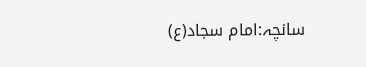سانچہ:امام سجاد(ع)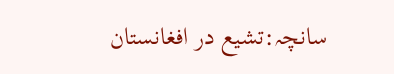سانچہ:تشیع در افغانستان